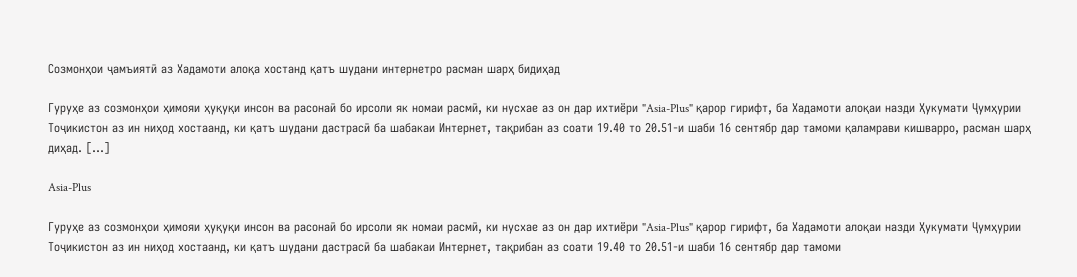Созмонҳои ҷамъиятӣ аз Хадамоти алоқа хостанд қатъ шудани интернетро расман шарҳ бидиҳад

Гуруҳе аз созмонҳои ҳимояи ҳуқуқи инсон ва расонаӣ бо ирсоли як номаи расмӣ, ки нусхае аз он дар ихтиёри "Asia-Plus" қарор гирифт, ба Хадамоти алоқаи назди Ҳукумати Ҷумҳурии Тоҷикистон аз ин ниҳод хостаанд, ки қатъ шудани дастрасӣ ба шабакаи Интернет, тақрибан аз соати 19.40 то 20.51-и шаби 16 сентябр дар тамоми қаламрави кишварро, расман шарҳ диҳад. […]

Asia-Plus

Гуруҳе аз созмонҳои ҳимояи ҳуқуқи инсон ва расонаӣ бо ирсоли як номаи расмӣ, ки нусхае аз он дар ихтиёри "Asia-Plus" қарор гирифт, ба Хадамоти алоқаи назди Ҳукумати Ҷумҳурии Тоҷикистон аз ин ниҳод хостаанд, ки қатъ шудани дастрасӣ ба шабакаи Интернет, тақрибан аз соати 19.40 то 20.51-и шаби 16 сентябр дар тамоми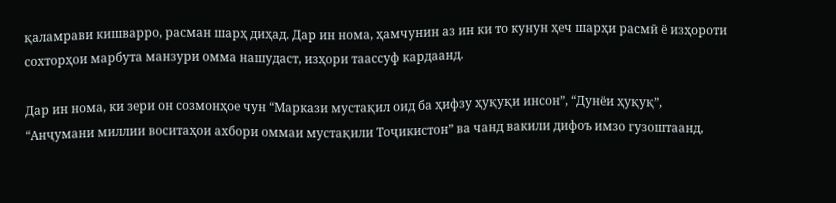қаламрави кишварро, расман шарҳ диҳад. Дар ин нома, ҳамчунин аз ин ки то кунун ҳеч шарҳи расмӣ ё изҳороти сохторҳои марбута манзури омма нашудаст, изҳори таассуф кардаанд.

Дар ин нома, ки зери он созмонҳое чун “Маркази мустақил оид ба ҳифзу ҳуқуқи инсон”, “Дунёи ҳуқуқ”, “Анҷумани миллии воситаҳои ахбори оммаи мустақили Тоҷикистон” ва чанд вакили дифоъ имзо гузоштаанд,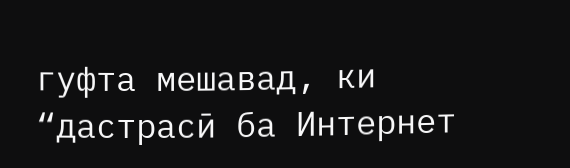гуфта мешавад, ки “дастрасӣ ба Интернет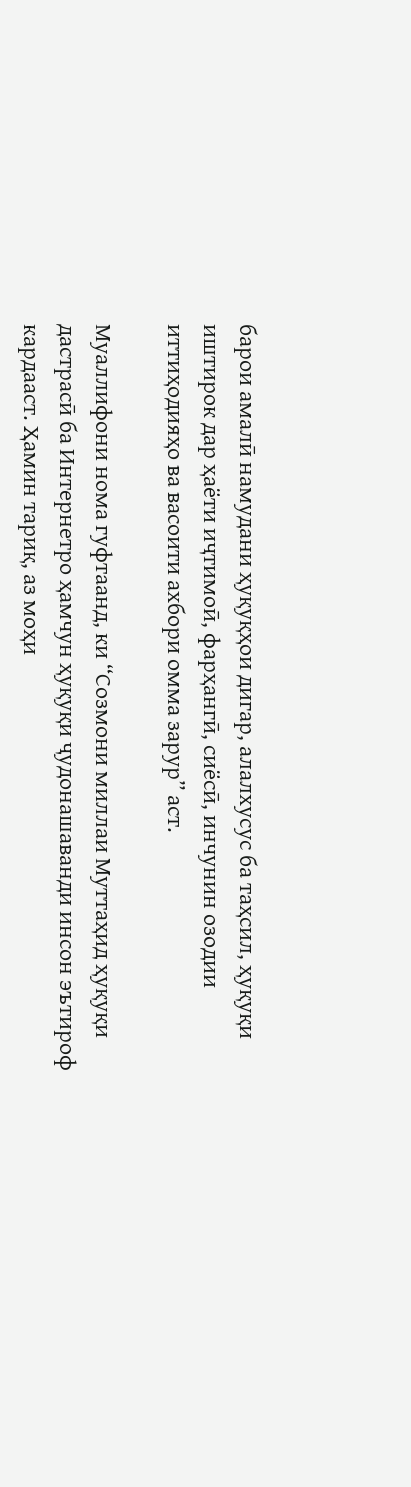барои амалӣ намудани ҳуқуқҳои дигар, алалхусус ба таҳсил, ҳуқуқи иштирок дар ҳаёти иҷтимоӣ, фарҳангӣ, сиёсӣ, инчунин озодии иттиҳодияҳо ва васоити ахбори омма зарур” аст.

Муаллифони нома гуфтаанд, ки “Созмони миллаи Муттаҳид ҳуқуқи дастрасӣ ба Интернетро ҳамчун ҳуқуқи ҷудонашаванди инсон эътироф кардааст. Ҳамин тариқ, аз моҳи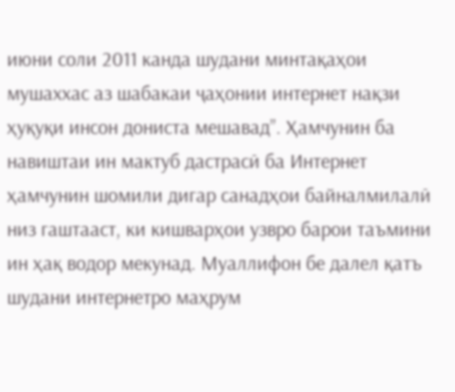июни соли 2011 канда шудани минтақаҳои мушаххас аз шабакаи ҷаҳонии интернет нақзи ҳуқуқи инсон дониста мешавад”. Ҳамчунин ба навиштаи ин мактуб дастрасӣ ба Интернет ҳамчунин шомили дигар санадҳои байналмилалӣ низ гаштааст, ки кишварҳои узвро барои таъмини ин ҳақ водор мекунад. Муаллифон бе далел қатъ шудани интернетро маҳрум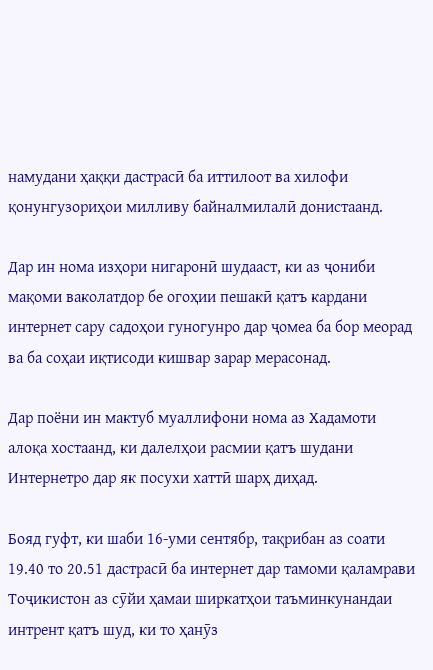намудани ҳаққи дастрасӣ ба иттилоот ва хилофи қонунгузориҳои милливу байналмилалӣ донистаанд.

Дар ин нома изҳори нигаронӣ шудааст, ки аз ҷониби мақоми ваколатдор бе огоҳии пешакӣ қатъ кардани интернет сару садоҳои гуногунро дар ҷомеа ба бор меорад ва ба соҳаи иқтисоди кишвар зарар мерасонад.

Дар поёни ин мактуб муаллифони нома аз Хадамоти алоқа хостаанд, ки далелҳои расмии қатъ шудани Интернетро дар як посухи хаттӣ шарҳ диҳад.

Бояд гуфт, ки шаби 16-уми сентябр, тақрибан аз соати 19.40 то 20.51 дастрасӣ ба интернет дар тамоми қаламрави Тоҷикистон аз сӯйи ҳамаи ширкатҳои таъминкунандаи интрент қатъ шуд, ки то ҳанӯз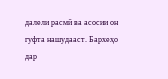далели расмӣ ва асосии он гуфта нашудааст. Бархеҳо дар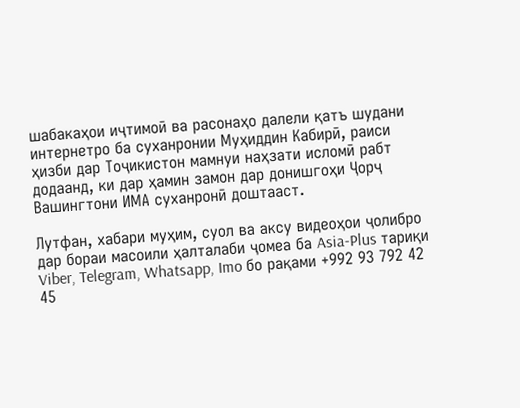шабакаҳои иҷтимоӣ ва расонаҳо далели қатъ шудани интернетро ба суханронии Муҳиддин Кабирӣ, раиси ҳизби дар Тоҷикистон мамнуи наҳзати исломӣ рабт додаанд, ки дар ҳамин замон дар донишгоҳи Ҷорҷ Вашингтони ИМА суханронӣ доштааст.

Лутфан, хабари муҳим, суол ва аксу видеоҳои ҷолибро дар бораи масоили ҳалталаби ҷомеа ба Asia-Plus тариқи Viber, Telegram, Whatsapp, Imo бо рақами +992 93 792 42 45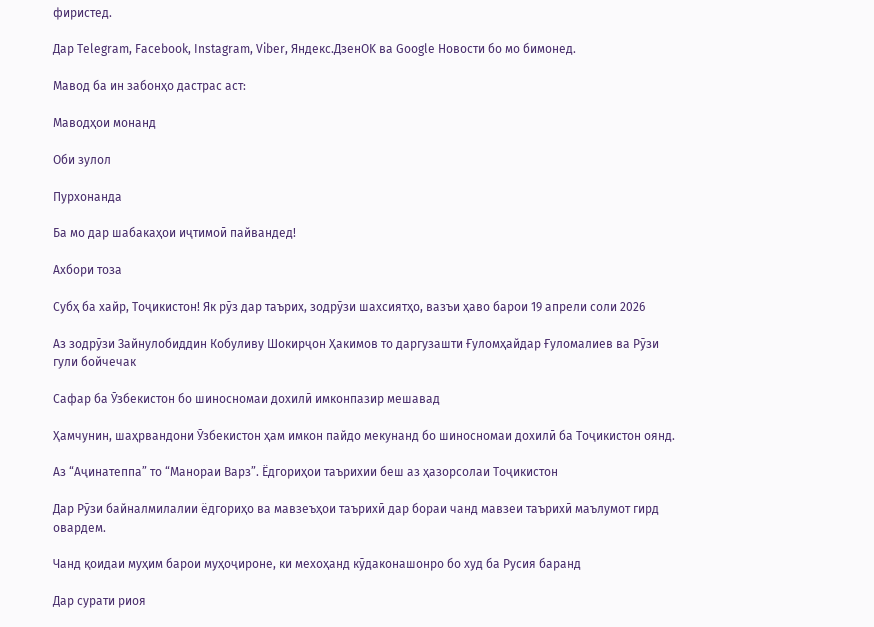фиристед.

Дар Telegram, Facebook, Instagram, Viber, Яндекс.ДзенOK ва Google Новости бо мо бимонед.

Мавод ба ин забонҳо дастрас аст:

Маводҳои монанд

Оби зулол

Пурхонанда

Ба мо дар шабакаҳои иҷтимоӣ пайвандед!

Ахбори тоза

Субҳ ба хайр, Тоҷикистон! Як рӯз дар таърих, зодрӯзи шахсиятҳо, вазъи ҳаво барои 19 апрели соли 2026

Аз зодрӯзи Зайнулобиддин Кобуливу Шокирҷон Ҳакимов то даргузашти Ғуломҳайдар Ғуломалиев ва Рӯзи гули бойчечак

Сафар ба Ӯзбекистон бо шиносномаи дохилӣ имконпазир мешавад

Ҳамчунин, шаҳрвандони Ӯзбекистон ҳам имкон пайдо мекунанд бо шиносномаи дохилӣ ба Тоҷикистон оянд.

Аз “Аҷинатеппа” то “Манораи Варз”. Ёдгориҳои таърихии беш аз ҳазорсолаи Тоҷикистон

Дар Рӯзи байналмилалии ёдгориҳо ва мавзеъҳои таърихӣ дар бораи чанд мавзеи таърихӣ маълумот гирд овардем.

Чанд қоидаи муҳим барои муҳоҷироне, ки мехоҳанд кӯдаконашонро бо худ ба Русия баранд

Дар сурати риоя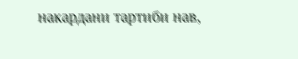накардани тартиби нав,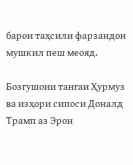барои таҳсили фарзандон мушкил пеш меояд.

Бозгушоии тангаи Ҳурмуз ва изҳори сипоси Доналд Трамп аз Эрон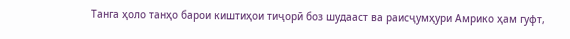Танга ҳоло танҳо барои киштиҳои тиҷорӣ боз шудааст ва раисҷумҳури Амрико ҳам гуфт,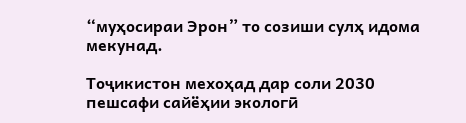“муҳосираи Эрон” то созиши сулҳ идома мекунад.

Тоҷикистон мехоҳад дар соли 2030 пешсафи сайёҳии экологӣ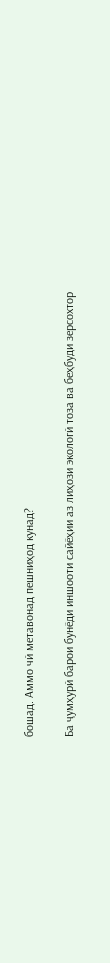бошад. Аммо чӣ метавонад пешниҳод кунад?

Ба ҷумҳурӣ барои бунёди иншооти сайёҳии аз лиҳози экологӣ тоза ва беҳбуди зерсохтор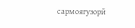сармоягузорӣ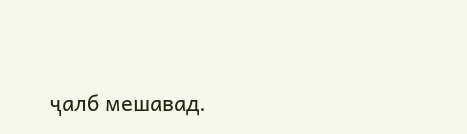ҷалб мешавад.